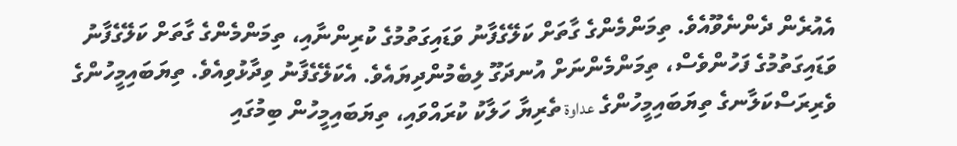އެއުރެން ދެންނެވޫއެވެ. ތިމަންމެންގެ ގާތަށް ކަލޭގެފާނު ވަޑައިގަތުމުގެ ކުރިންނާއި، ތިމަންމެންގެ ގާތަށް ކަލޭގެފާނު ވަޑައިގަތުމުގެ ފަހުންވެސް، ތިމަންމެންނަށް އުނދަގޫ ލިބެމުންދިޔައެވެ. އެކަލޭގެފާނު ވިދާޅުވިއެވެ. ތިޔަބައިމީހުންގެ ވެރިރަސްކަލާނގެ ތިޔަބައިމީހުންގެ عداوة ތެރިޔާ ހަލާކު ކުރައްވައި، ތިޔަބައިމީހުން ބިމުގައި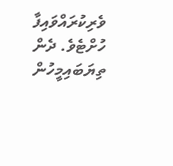ވެރިކުރައްވައިފާ ހުށްޓެވެ. ދެން ތިޔަބައިމީހުން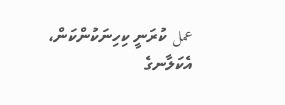عمل ކުރަނީ ކިހިނަކުންކަން، އެކަލާނގެ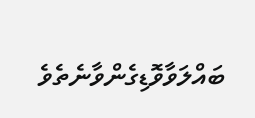ބައްލަވާވޮޑިގެންވާނެތެވެ